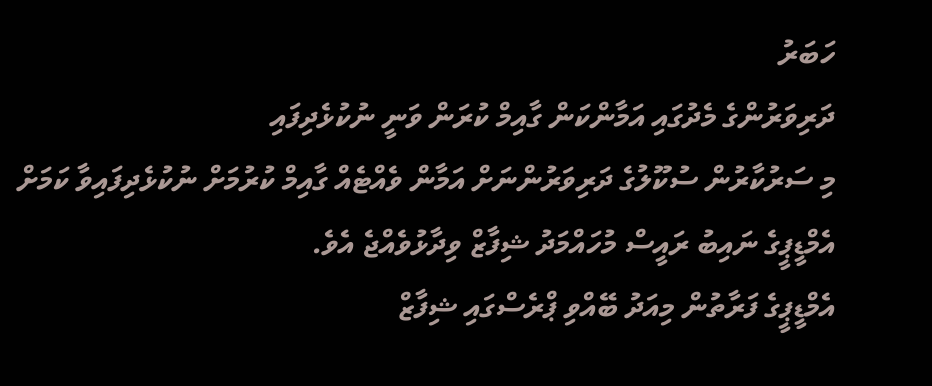ހަބަރު
ދަރިވަރުންގެ މެދުގައި އަމާންކަން ގާއިމް ކުރަން ވަނީ ނުކުޅެދިފައި
މި ސަރުކާރުން ސުކޫލުގެ ދަރިވަރުންނަށް އަމާން ވެއްޓެއް ގާއިމް ކުރުމަށް ނުކުޅެދިފައިވާ ކަމަށް އެމްޑީޕީގެ ނައިބު ރައީސް މުހައްމަދު ޝިފާޒް ވިދާޅުވެއްޖެ އެވެ.
އެމްޑީޕީގެ ފަރާތުން މިއަދު ބޭއްވި ޕްރެސްގައި ޝިފާޒް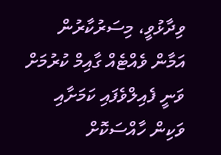ވިދާޅުވީ، މިސަރުކާރުން އަމާން ވެއްޓެއް ގާއިމް ކުރުމަށް ވަނީ ފެއިލްވެފައި ކަމަށާއި ވަކިން ހާއްސަކޮށް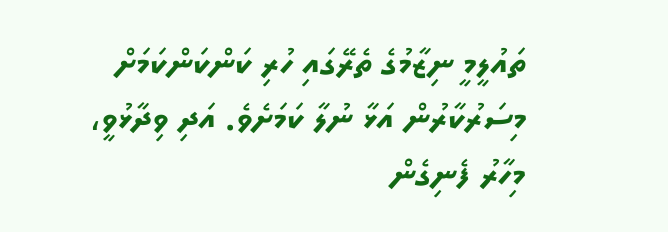ތައުލީމީ ނިޒާމުގެ ތެރޭގައި ހުރި ކަންކަންކަމަށް މިސަރުކާރުން އަޅާ ނުލާ ކަމަށެވެ. އަދި ވިދާޅުވީ، މިހާރު ފެނިގެން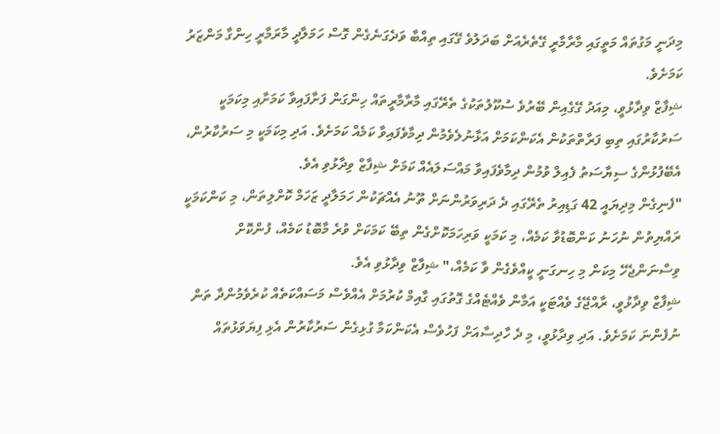މިދަނީ މަގުތައް މަތީގައި މާރާމާރީ ގޭތެރެއަށް ބަދަލުވެ ގޭގައި ތިއްބާ ވަދެގަނެގެން ގޮސް ހަމަލާދީ މާރަމާރީ ހިންގާ މަންޒަރު ކަމަށެވެ.
ޝިފާޒް ވިދާޅުވީ، މިއަދު ގޭގެއިން ބޭރުވެ ސުކޫލުތަކުގެ ތެރޭގައި މާރާމާރީތައް ހިންގަން ފަށާފައިވާ ކަމަށާއި މިކަމަކީ ސަރުކާރުގައި ތިބި ފަރާތްތަކުން އެކަންކަމަށް އަޅާނުލެވެމުން ދިމާވެފައިވާ ކަމެއް ކަމަށެވެ. އަދި މިކަމަކީ މި ސަރުކާރުން، އެބޭފުޅުންގެ ސިޔާސަތު ފެއިލް ވުމުން ދިމާވެފައިވާ މައްސަލައެއް ކަމަށް ޝިފާޒް ވިދާޅުވި އެވެ.
"ފެނިގެން މިދިޔައީ 42 ގަޑިއިރު ތެރޭގައި ދެ ދަރިވަރުންނަށް ތޫނު އެއްޗަކުން ހަމަލާދީ ޒަހަމް ކޮށްލިތަން، މި ކަންކަމަކީ ރައްޔިތުން ނުހަނު ކަންބޮޑުވާ ކަމެއް، މި ކަމަކީ ވަރިހަމަކޮށްގެން ތިބޭ ކަމަކަށް ވުރެ މާބޮޑު ކަމެއް، ފުންކޮށް ވިސްނަންޖެހޭ މިކަން މި ހިނގަނީ ކީއްވެގެން ވާ ކަމެއް،" ޝިފާޒް ވިދާޅުވި އެވެ.
ޝިފާޒް ވިދާޅުވީ، ރާއްޖޭގެ ވެއްޓަކީ އަމާން ވެއްޓެއްގެ ގޮތުގައި ގާއިމް ކުރުމަށް އެއްވެސް މަސައްކަތެއް ކުރެވެމުންދާ ތަން ނުފެންނަ ކަމަށެވެ. އަދި ވިދާޅުވީ، މި ދެ ހާދިސާއަށް ފަހުވެސް އެކަންކަމާ ގުޅިގެން ސަރުކާރުން އެޅި ފިޔަވަޅުތައް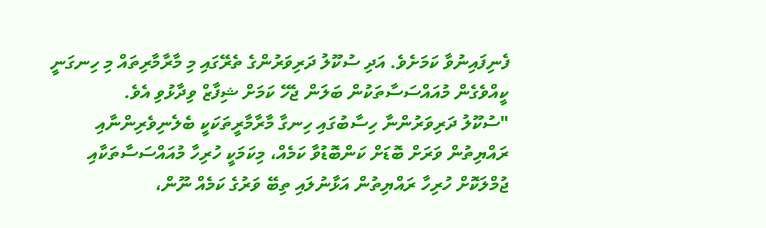ފެނިފައިނުވާ ކަމަށެވެ. އަދި ސުކޫލު ދަރިވަރުންގެ ތެރޭގައި މި މާރާމާރިތައް މި ހިނގަނީ ކީއްވެގެން މުއައްސަސާތަކުން ބަލަން ޖެހޭ ކަމަށް ޝިފާޒް ވިދާޅުވި އެވެ.
"ސުކޫލު ދަރިވަރުންނާ ހިސާބުގައި ހިނގާ މާރާމާރީތަކަކީ ބެލެނިވެރިންނާއި ރައްޔިތުން ވަރަށް ބޮޑަށް ކަންބޮޑުވާ ކަމެއް، މިކަމަކީ ހުރިހާ މުއައްސަސާތަކާއި ޖުމްލަކޮށް ހުރިހާ ރައްޔިތުން އަޅާނުލައި ތިބޭ ވަރުގެ ކަމެއް ނޫން،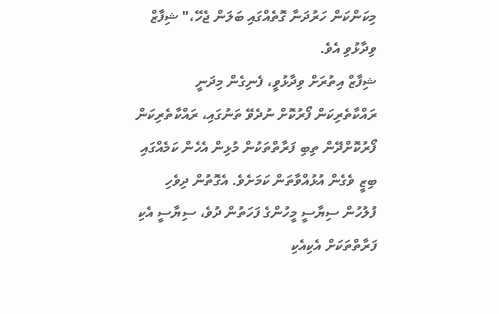މިކަންކަން ހަރުދަނާ ގޮތެއްގައި ބަލަން ޖެހޭ،" ޝިފާޒް ވިދާޅުވި އެވެ.
ޝިފާޒް އިތުރަށް ވިދާޅުވީ، ފެނިގެން މިދަނީ ރައްކާތެރިކަން ފޯރުކޮށް ނުދެވޭ ތަނުގައި، ރައްކާތެރިކަން ފޯރުކޮށްދޭން ތިބި ފަރާތްތަކުން މުޅިން އެހެން ކަމެއްގައި ބިޒީ ވެގެން އުޅުއްވާތަން ކަމަށެވެ. އެގޮތުން ދިވެހި ފުލުހުން ސިޔާސީ މީހުންގެ ފަހަތުން ދުވެ، ސިޔާސީ އެކި ފަރާތްތަކަށް އެކިއެކި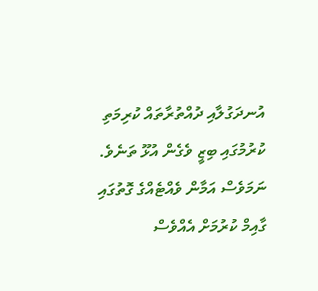އުނދަގުލާއި ދުއްތުރާތައް ކުރިމަތި ކުރުމުގައި ބިޒީ ވެގެން އުޅޫ ތަނެވެ. ނަމަވެސް އަމާން ވެއްޓެއްގެ ގޮތުގައި ގާއިމް ކުރުމަށް އެއްވެސް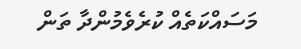މަސައްކަތެއް ކުރެވެމުންދާ ތަން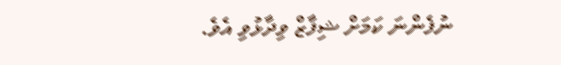ނުފެންނަ ކަމަށް ޝިފާޒް ވިދާޅުވި އެވެ.